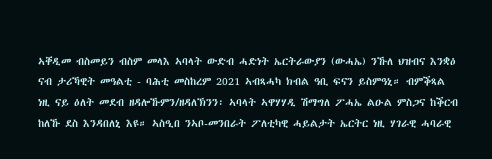ኣቐዲመ ብስመይን ብስም መላእ ኣባላት ውድብ ሓድነት ኤርትራውያን (ውሓኤ) ንኹለ ህዝብና እንቋዕ ናብ ታሪኻዊት መዓልቲ - ባሕቲ መስከረም 2021 ኣብጻሓካ ክብል ዓቢ ፍናን ይስምዓኒ። ብምቕጻል ነዚ ናይ ዕለት መደብ ዘዳሎኹምን/ዘዳለኽንን፡ ኣባላት ኣዋሃሃዲ ሽማግለ ፖሓኤ ልዑል ምስጋና ከቕርብ ከለኹ ደስ እንዳበለኒ እዩ። ኣስዒበ ንኣቦ-መንበራት ፖለቲካዊ ሓይልታት ኤርትር ነዚ ሃገራዊ ሓባራዊ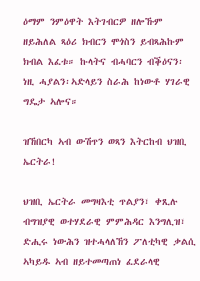ዕማም ንምዕዋት እትገብርዎ ዘሎኹም ዘይሕለል ጻዕሪ ክብርን ሞጎስን ይብጻሕኩም ክብል እፈቱ። ኩላትና ብሓባርን ብቕዕናን፡ ነዚ ሓያልን፡ኣድላይን ስራሕ ከነውቶ ሃገራዊ ግዴታ ኣሎና።

ዝኸበርካ ኣብ ውሽጥን ወጻን እትርከብ ህዝቢ ኤርትራ!

ህዝቢ ኤርትራ መግዛእቲ ጥልያን፣ ቀጺሉ ብግዝያዊ ወተሃደራዊ ምምሕዳር እንግሊዝ፣ ድሒሩ ነውሕን ዝተሓላለኸን ፖለቲካዊ ቃልሲ ኣካይዱ ኣብ ዘይተመጣጠነ ፈደራላዊ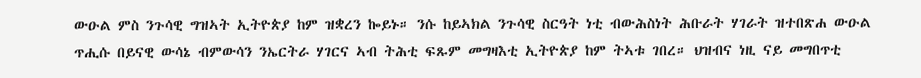ውዑል ምስ ንጉሳዊ ግዝኣት ኢትዮጵያ ከም ዝቋረን ኰይኑ። ንሱ ከይኣክል ንጉሳዊ ስርዓት ነቲ ብውሕስነት ሕቡራት ሃገራት ዝተበጽሐ ውዑል ጥሒሱ በይናዊ ውሳኔ ብምውሳን ንኤርትራ ሃገርና ኣብ ትሕቲ ፍጹም መግዛእቲ ኢትዮጵያ ከም ትኣቱ ገበረ። ህዝብና ነዚ ናይ መግበጥቲ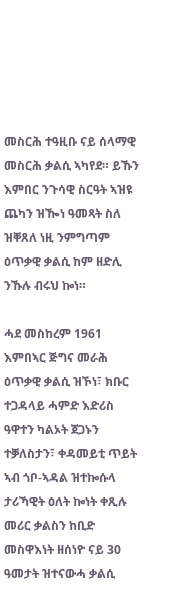መስርሕ ተዓዚቡ ናይ ሰላማዊ መስርሕ ቃልሲ ኣካየደ። ይኹን እምበር ንጉሳዊ ስርዓት ኣዝዩ ጨካን ዝዀነ ዓመጻት ስለ ዝቐጸለ ነዚ ንምግጣም ዕጥቃዊ ቃልሲ ከም ዘድሊ ንኹሉ ብሩህ ኰነ።

ሓደ መስከረም 1961 እምበኣር ጅግና መራሕ ዕጥቃዊ ቃልሲ ዝኾነ፣ ክቡር ተጋዳላይ ሓምድ እድሪስ ዓዋተን ካልኦት ጀጋኑን ተቓለስታን፣ ቀዳመይቲ ጥይት ኣብ ጎቦ-ኣዳል ዝተኰሱላ ታሪኻዊት ዕለት ኰነት ቀጺሉ መሪር ቃልስን ከቢድ መስዋእነት ዘሰነዮ ናይ 30 ዓመታት ዝተናውሓ ቃልሲ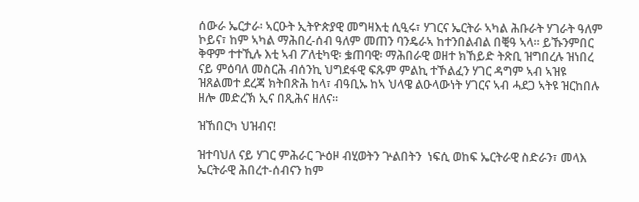ሰውራ ኤርታራ፡ ኣርዑት ኢትዮጵያዊ መግዛእቲ ሲዒሩ፣ ሃገርና ኤርትራ ኣካል ሕቡራት ሃገራት ዓለም ኮይና፣ ከም ኣካል ማሕበረ-ሰብ ዓለም መጠን ባንዴራኣ ከተንበልብል በቒዓ ኣላ። ይኹንምበር ቅዋም ተተኺሉ እቲ ኣብ ፖለቲካዊ፡ ቌጠባዊ፡ ማሕበራዊ ወዘተ ክኸይድ ትጽቢ ዝግበረሉ ዝነበረ ናይ ምዕባለ መስርሕ ብሰንኪ ህግደፋዊ ፍጹም ምልኪ ተኾልፈን ሃገር ዳግም ኣብ ኣዝዩ ዝጸልመተ ደረጃ ክትበጽሕ ከላ፣ ብዓቢኡ ከኣ ህላዌ ልዑላውነት ሃገርና ኣብ ሓደጋ ኣትዩ ዝርከበሉ ዘሎ መድረኽ ኢና በጺሕና ዘለና።

ዝኸበርካ ህዝብና!

ዝተባህለ ናይ ሃገር ምሕራር ጕዕዞ ብሂወትን ጕልበትን  ነፍሲ ወከፍ ኤርትራዊ ስድራን፣ መላእ ኤርትራዊ ሕበረተ-ሰብናን ከም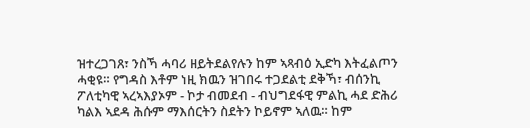ዝተረጋገጸ፣ ንስኻ ሓባሪ ዘይትደልየሉን ከም ኣጻብዕ ኢድካ እትፈልጦን ሓቂዩ። የግዳስ እቶም ነዚ ክዉን ዝገበሩ ተጋደልቲ ደቅኻ፣ ብሰንኪ ፖለቲካዊ ኣረኣእያኦም - ኮታ ብመደብ - ብህግደፋዊ ምልኪ ሓደ ድሕሪ ካልእ ኣደዳ ሕሱም ማእሰርትን ስደትን ኮይኖም ኣለዉ። ከም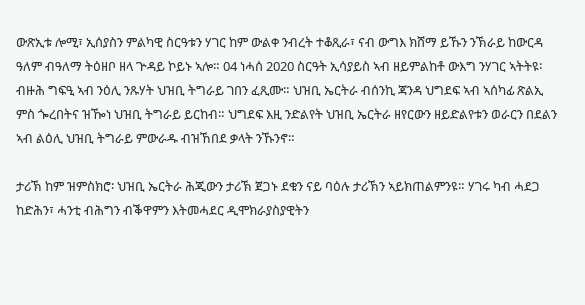ውጽኢቱ ሎሚ፣ ኢሰያስን ምልካዊ ስርዓቱን ሃገር ከም ውልቀ ንብረት ተቆጺራ፣ ናብ ውግእ ክሸማ ይኹን ንኽራይ ከውርዳ ዓለም ብዓለማ ትዕዘቦ ዘላ ጕዳይ ኮይኑ ኣሎ። 04 ነሓሰ 2020 ስርዓት ኢሳያይስ ኣብ ዘይምልከቶ ውእግ ንሃገር ኣትትዩ፡ ብዙሕ ግፍዒ ኣብ ንዕሊ ንጹሃት ህዝቢ ትግራይ ገበን ፈጺሙ። ህዝቢ ኤርትራ ብሰንኪ ጃንዳ ህግደፍ ኣብ ኣሰካፊ ጽልኢ ምስ ጐረበትና ዝዀነ ህዝቢ ትግራይ ይርከብ። ህግደፍ እዚ ንድልየት ህዝቢ ኤርትራ ዘየርውን ዘይድልየቱን ወራርን በደልን ኣብ ልዕሊ ህዝቢ ትግራይ ምውራዱ ብዝኸበደ ቃላት ንኹንኖ።

ታሪኽ ከም ዝምስክሮ፡ ህዝቢ ኤርትራ ሕጂውን ታሪኽ ጀጋኑ ደቁን ናይ ባዕሉ ታሪኽን ኣይክጠልምንዩ። ሃገሩ ካብ ሓደጋ ከድሕን፣ ሓንቲ ብሕግን ብቕዋምን እትመሓደር ዲሞክራያስያዊትን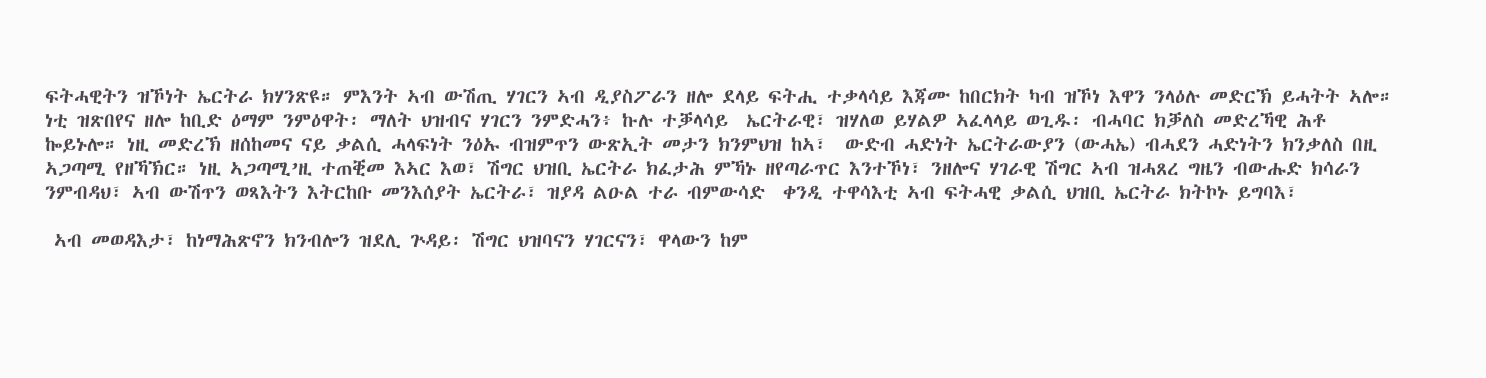ፍትሓዊትን ዝኾነት ኤርትራ ክሃንጽዩ። ምእንት ኣብ ውሽጢ ሃገርን ኣብ ዲያስፖራን ዘሎ ደላይ ፍትሒ ተቃላሳይ እጃሙ ከበርክት ካብ ዝኾነ እዋን ንላዕሉ መድርኽ ይሓትት ኣሎ። ነቲ ዝጽበየና ዘሎ ከቢድ ዕማም ንምዕዋት፡ ማለት ህዝብና ሃገርን ንምድሓን፥ ኩሉ ተቓላሳይ  ኤርትራዊ፣ ዝሃለወ ይሃልዎ ኣፈላላይ ወጊዱ፡ ብሓባር ክቓለስ መድረኻዊ ሕቶ ኰይኑሎ። ነዚ መድረኽ ዘሰከመና ናይ ቃልሲ ሓላፍነት ንዕኡ ብዝምጥን ውጽኢት መታን ክንምህዝ ከኣ፣  ውድብ ሓድነት ኤርትራውያን (ውሓኤ) ብሓደን ሓድነትን ክንቃለስ በዚ ኣጋጣሚ የዘኻኽር። ነዚ ኣጋጣሚ’ዚ ተጠቒመ እኣር እወ፣ ሽግር ህዝቢ ኤርትራ ክፈታሕ ምኻኑ ዘየጣራጥር እንተኾነ፣ ንዘሎና ሃገራዊ ሽግር ኣብ ዝሓጸረ ግዜን ብውሑድ ክሳራን ንምብዳህ፣ ኣብ ውሽጥን ወጻእትን እትርከቡ መንእሰያት ኤርትራ፣ ዝያዳ ልዑል ተራ ብምውሳድ  ቀንዲ ተዋሳእቲ ኣብ ፍትሓዊ ቃልሲ ህዝቢ ኤርትራ ክትኮኑ ይግባእ፣

 ኣብ መወዳእታ፣ ከነማሕጽኖን ክንብሎን ዝደሊ ጕዳይ፡ ሽግር ህዝባናን ሃገርናን፣ ዋላውን ከም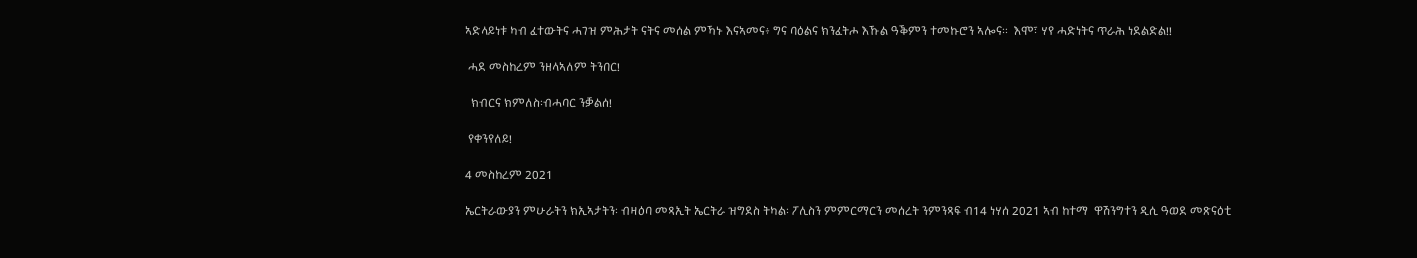ኣድላይነቱ ካብ ፈተውትና ሓገዝ ምሕታት ናትና መሰል ምኻኑ እናኣመና፥ ግና ባዕልና ክንፈትሖ እኹል ዓቕምን ተመኩሮን ኣሎና።  እሞ፣ ሃየ ሓድነትና ጥራሕ ነደልድል!!

 ሓደ መስከረም ንዘላኣለም ትንበር!

  ክብርና ክምለስ፡ብሓባር ንቓልሰ!

 የቀንየለይ!

4 መስከረም 2021

ኤርትራውያን ምሁራትን ክኢኣታትን፡ ብዛዕባ መጻኢት ኤርትራ ዝግደስ ትካል፡ ፖሊስን ምምርማርን መሰረት ንምንጻፍ ብ14 ነሃሰ 2021 ኣብ ከተማ  ዋሽንግተን ዲሲ ዓወደ መጽናዕቲ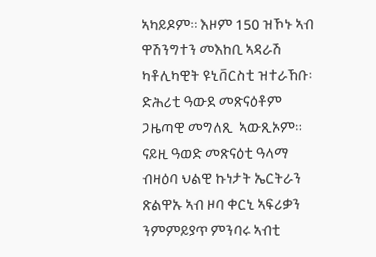ኣካይዶም። እዞም 150 ዝኾኑ ኣብ ዋሽንግተን መእከቢ ኣዳራሽ ካቶሊካዊት ዩኒቨርስቲ ዝተራኸቡ፡ ድሕሪቲ ዓውደ መጽናዕቶም ጋዜጣዊ መግለጺ  ኣውጺኦም። ናይዚ ዓወድ መጽናዕቲ ዓላማ ብዛዕባ ህልዊ ኩነታት ኤርትራን  ጽልዋኡ ኣብ ዞባ ቀርኒ ኣፍሪቃን ንምምይያጥ ምንባሩ ኣብቲ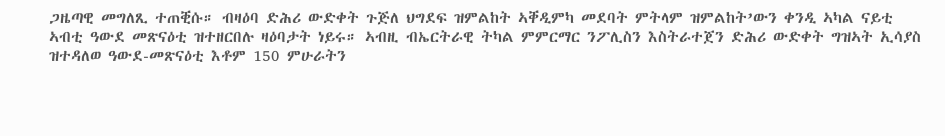ጋዜጣዊ መግለጺ ተጠቒሱ። ብዛዕባ ድሕሪ ውድቀት ጉጅለ ህግደፍ ዝምልከት ኣቐዲምካ መደባት ምትላም ዝምልከት’ውን ቀንዲ ኣካል ናይቲ ኣብቲ ዓውደ መጽናዕቲ ዝተዘርበሉ ዛዕባታት ነይሩ። ኣብዚ ብኤርትራዊ ትካል ምምርማር ንፖሊስን እስትራተጀን ድሕሪ ውድቀት ግዝኣት ኢሳያስ  ዝተዳለወ ዓውደ-መጽናዕቲ እቶም 150 ምሁራትን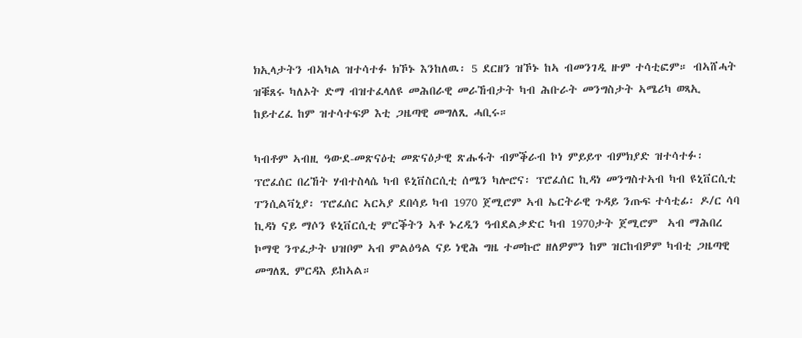ክኢላታትን ብኣካል ዝተሳተፉ ክኾኑ እንከለዉ፡ 5 ደርዘን ዝኾኑ ከኣ ብመንገዲ ዙም ተሳቲፎም። ብኣሸሓት ዝቑጸሩ ካለኦት ድማ ብዝተፈላለዩ መሕበራዊ መራኸብታት ካብ ሕቡራት መንግስታት ኣሜሪካ ወጻኢ ከይተረፈ ከም ዝተሳተፍዎ እቲ ጋዜጣዊ መግለጺ ሓቢሩ።

ካብቶም ኣብዚ ዓውደ-መጽናዕቲ መጽናዕታዊ ጽሑፋት ብምቕራብ ኮነ ምይይጥ ብምክያድ ዝተሳተፉ፡ ፕሮፈሰር በረኸት ሃብተስላሴ ካብ ዩኒቨስርሲቲ ሰሜን ካሎሮና፡ ፕሮፈሰር ኪዳነ መንግስተኣብ ካብ ዩኒቨርሲቲ ፐንሲልቫኒያ፡ ፕሮፈሰር ኣርኣያ ደበሳይ ካብ 1970 ጀሚሮም ኣብ ኤርትራዊ ጉዳይ ንጡፍ ተሳቲፊ፡ ዶ/ር ሳባ ኪዳነ ናይ ማሶን ዩኒቨርሲቲ ምርቕትን ኣቶ ኑረዲን ዓብደልቃድር ካብ 1970ታት ጀሚሮም  ኣብ ማሕበረ ኮማዊ ንጥፈታት ህዝቦም ኣብ ምልዕዓል ናይ ነዊሕ ግዜ ተመኩሮ ዘለዎምን ከም ዝርከብዎም ካብቲ ጋዜጣዊ መግለጺ ምርዳእ ይከኣል።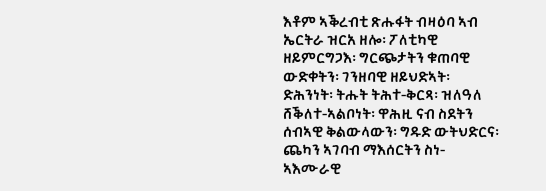እቶም ኣቕረብቲ ጽሑፋት ብዛዕባ ኣብ ኤርትራ ዝርአ ዘሎ፡ ፖለቲካዊ ዘይምርግጋእ፡ ግርጭታትን ቁጠባዊ ውድቀትን፡ ገንዘባዊ ዘይህድኣት፡ ድሕንነት፡ ትሑት ትሕተ-ቅርጻ፡ ዝለዓለ ሸቕለተ-ኣልቦነት፡ ዋሕዚ ናብ ስደትን ሰብኣዊ ቅልውላውን፡ ግዱድ ውትህድርና፡ ጨካን ኣገባብ ማእሰርትን ስነ-ኣእሙራዊ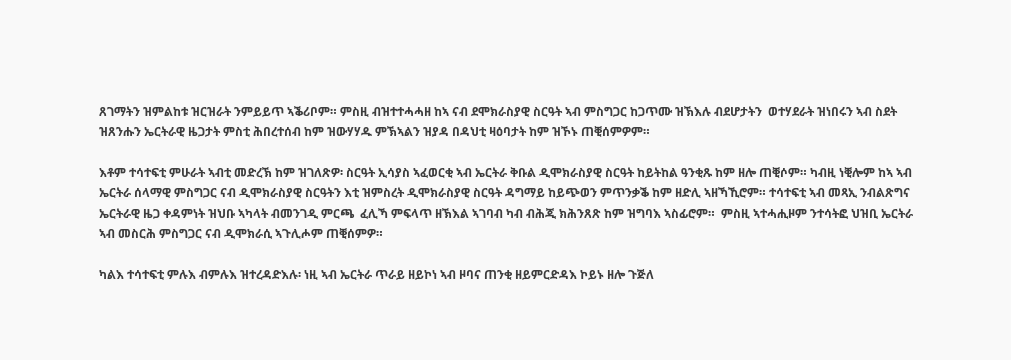ጸገማትን ዝምልከቱ ዝርዝራት ንምይይጥ ኣቕሪቦም። ምስዚ ብዝተተሓሓዘ ከኣ ናብ ደሞክራስያዊ ስርዓት ኣብ ምስግጋር ከጋጥሙ ዝኽእሉ ብደሆታትን  ወተሃደራት ዝነበሩን ኣብ ስደት ዝጸንሑን ኤርትራዊ ዜጋታት ምስቲ ሕበረተሰብ ከም ዝውሃሃዱ ምኽኣልን ዝያዳ በዳህቲ ዛዕባታት ከም ዝኾኑ ጠቒሰምዎም።

እቶም ተሳተፍቲ ምሁራት ኣብቲ መድረኽ ከም ዝገለጽዎ፡ ስርዓት ኢሳያስ ኣፈወርቂ ኣብ ኤርትራ ቅቡል ዲሞክራስያዊ ስርዓት ከይትከል ዓንቂጹ ከም ዘሎ ጠቒሶም። ካብዚ ነቒሎም ከኣ ኣብ ኤርትራ ሰላማዊ ምስግጋር ናብ ዲሞክራስያዊ ስርዓትን እቲ ዝምስረት ዲሞክራስያዊ ስርዓት ዳግማይ ከይጭወን ምጥንቃቕ ከም ዘድሊ ኣዘኻኺሮም። ተሳተፍቲ ኣብ መጻኢ ንብልጽግና ኤርትራዊ ዜጋ ቀዳምነት ዝህቡ ኣካላት ብመንገዲ ምርጫ  ፈሊኻ ምፍላጥ ዘኽእል ኣገባብ ካብ ብሕጂ ክሕንጸጽ ከም ዝግባእ ኣስፊሮም።  ምስዚ ኣተሓሒዞም ንተሳትፎ ህዝቢ ኤርትራ ኣብ መስርሕ ምስግጋር ናብ ዲሞክራሲ ኣጉሊሖም ጠቒሰምዎ።

ካልእ ተሳተፍቲ ምሉእ ብምሉእ ዝተረዳድእሉ፡ ነዚ ኣብ ኤርትራ ጥራይ ዘይኮነ ኣብ ዞባና ጠንቂ ዘይምርድዳእ ኮይኑ ዘሎ ጉጅለ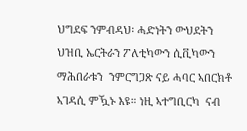ህግደፍ ንምብዳህ፡ ሓድነትን ውህደትን ህዝቢ ኤርትራን ፖለቲካውን ሲቪካውን ማሕበራቱን  ንምርግጋጽ ናይ ሓባር ኣበርክቶ ኣገዳሲ ምዃኑ እዩ። ነዚ ኣተግቢርካ  ናብ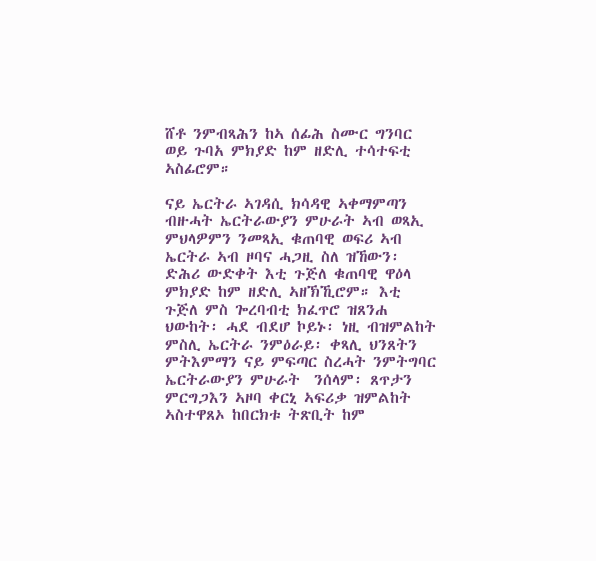ሸቶ ንምብጻሕን ከኣ ሰፊሕ ስሙር ግንባር ወይ ጉባአ ምክያድ ከም ዘድሊ ተሳተፍቲ ኣስፊሮም።

ናይ ኤርትራ ኣገዳሲ ክሳዳዊ ኣቀማምጣን ብዙሓት ኤርትራውያን ምሁራት ኣብ ወጻኢ ምህላዎምን ንመጻኢ ቁጠባዊ ወፍሪ ኣብ ኤርትራ ኣብ ዞባና ሓጋዚ ስለ ዝኸውን፡ ድሕሪ ውድቀት እቲ ጉጅለ ቁጠባዊ ዋዕላ ምክያድ ከም ዘድሊ ኣዘኽኺሮም። እቲ ጉጅለ ምስ ጐረባብቲ ክፈጥሮ ዝጸንሐ ህውከት፡ ሓደ ብደሆ ኮይኑ፡ ነዚ ብዝምልከት ምስሊ ኤርትራ ንምዕራይ፡ ቀጻሊ ህንጸትን ምትእምማን ናይ ምፍጣር ስረሓት ንምትግባር ኤርትራውያን ምሁራት  ንሰላም፡ ጸጥታን ምርግጋእን ኣዞባ ቀርኒ ኣፍሪቃ ዝምልከት ኣስተዋጸኦ ከበርክቱ ትጽቢት ከም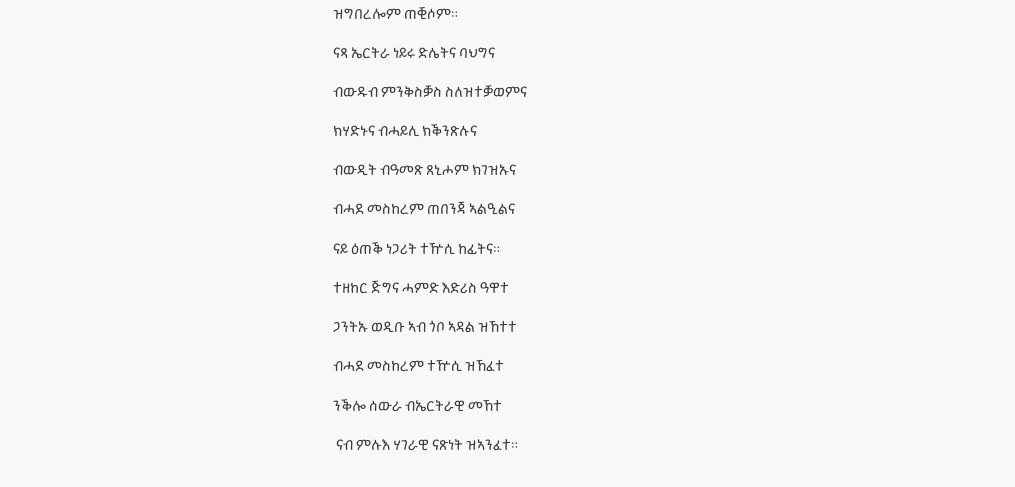ዝግበረሎም ጠቒሶም።

ናጻ ኤርትራ ነይሩ ድሌትና ባህግና

ብውዱብ ምንቅስቓስ ስለዝተቓወምና

ክሃድኑና ብሓይሊ ክቕንጽሉና

ብውዲት ብዓመጽ ጸኒሖም ክገዝኡና

ብሓደ መስከረም ጠበንጃ ኣልዒልና

ናይ ዕጠቕ ነጋሪት ተዅሲ ከፊትና።

ተዘከር ጅግና ሓምድ እድሪስ ዓዋተ

ጋንትኡ ወዲቡ ኣብ ጎቦ ኣዳል ዝኸተተ

ብሓደ መስከረም ተዅሲ ዝኸፈተ

ንቕሎ ሰውራ ብኤርትራዊ መኸተ

 ናብ ምሉእ ሃገራዊ ናጽነት ዝኣንፈተ።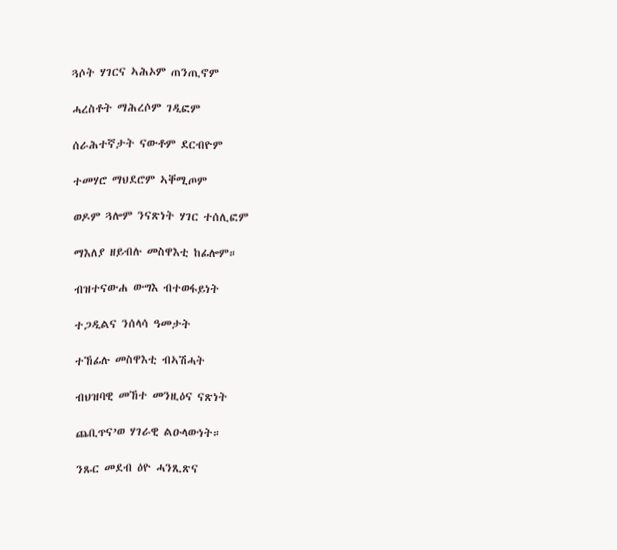ጓሶት ሃገርና ኣሕኦም ጠንጢኖም

ሓረስቶት ማሕረሶም ገዲፎም

ሰራሕተኛታት ናውቶም ደርብዮም

ተመሃሮ ማህደሮም ኣቐሚጦም

ወዶም ጓሎም ንናጽነት ሃገር ተሰሊፎም

ማእለያ ዘይብሉ መስዋእቲ ከፊሎም።

ብዝተናውሐ ውግእ ብተወፋይነት

ተጋዲልና ንሰላሳ ዓመታት

ተኸፊሉ መስዋእቲ ብኣሽሓት

ብህዝባዊ መኸተ መንዚዕና ናጽነት

ጨቢጥና’ወ ሃገራዊ ልዑላውነት።

ንጹር መደብ ዕዮ ሓንጺጽና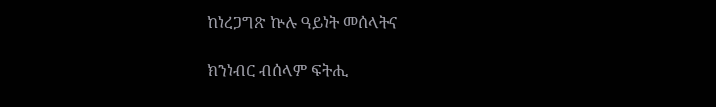ከነረጋግጽ ኵሉ ዓይነት መሰላትና

ክንነብር ብሰላም ፍትሒ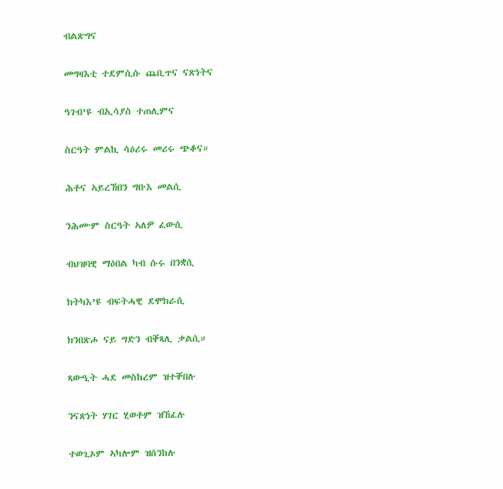ብልጽግና

መግዛእቲ ተደምሲሱ ጨቢጥና ናጽነትና

ዓገብ’ዩ ብኢሳያስ ተጠሊምና

ስርዓት ምልኪ ሳዕሪሩ መሪሩ ጭቆና።

ሕቶና ኣይረኸበን ግቡእ መልሲ

ንሕሙም ስርዓት ኣለዎ ፈውሲ

ብህዝባዊ ማዕበል ካብ ሱሩ በንቋሲ

ክትካእ’ዩ ብፍትሓዊ ደሞክራሲ

ክንበጽሖ ናይ ግድን ብቐጻሊ ቃልሲ።

ጻውዒት ሓደ መስከረም ዝተቐበሉ

ንናጽነት ሃገር ሂወቶም ዝኸፈሉ

ተወጊኦም ኣካሎም ዝሰንከሉ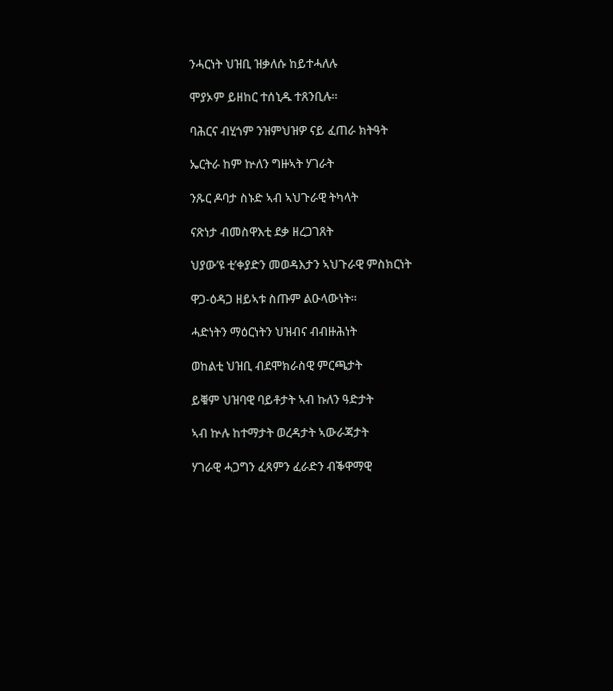ንሓርነት ህዝቢ ዝቃለሱ ከይተሓለሉ

ሞያኦም ይዘከር ተሰኒዱ ተጸንቢሉ።

ባሕርና ብሂጎም ንዝምህዝዎ ናይ ፈጠራ ክትዓት

ኤርትራ ከም ኵለን ግዙኣት ሃገራት

ንጹር ዶባታ ስኑድ ኣብ ኣህጉራዊ ትካላት

ናጽነታ ብመስዋእቲ ደቃ ዘረጋገጸት

ህያው’ዩ ቲ’ቀያድን መወዳእታን ኣህጉራዊ ምስክርነት

ዋጋ-ዕዳጋ ዘይኣቱ ስጡም ልዑላውነት።

ሓድነትን ማዕርነትን ህዝብና ብብዙሕነት

ወከልቲ ህዝቢ ብደሞክራስዊ ምርጫታት

ይቑም ህዝባዊ ባይቶታት ኣብ ኩለን ዓድታት

ኣብ ኵሉ ከተማታት ወረዳታት ኣውራጃታት

ሃገራዊ ሓጋግን ፈጻምን ፈራድን ብቕዋማዊ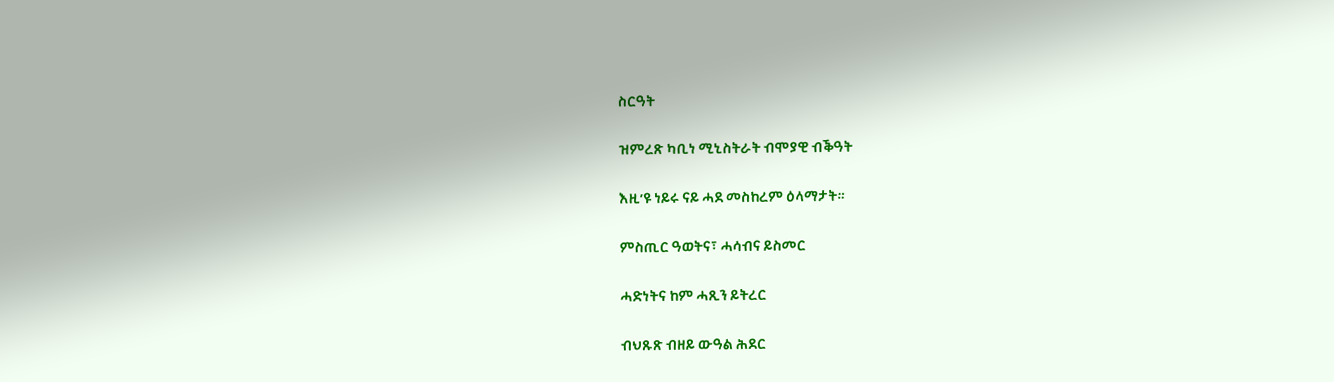ስርዓት

ዝምረጽ ካቢነ ሚኒስትራት ብሞያዊ ብቕዓት

እዚ’ዩ ነይሩ ናይ ሓደ መስከረም ዕላማታት።

ምስጢር ዓወትና፣ ሓሳብና ይስመር

ሓድነትና ከም ሓጺን ይትረር

ብህጹጽ ብዘይ ውዓል ሕደር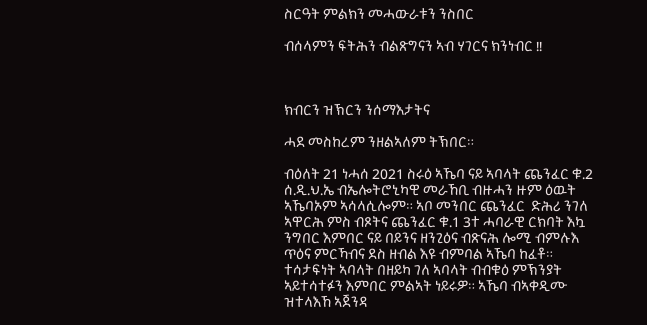ስርዓት ምልክን መሓውራቱን ንስበር

ብሰላምን ፍትሕን ብልጽግናን ኣብ ሃገርና ክንነብር !!



ክብርን ዝኽርን ንሰማእታትና

ሓደ መስከረም ንዘልኣለም ትኽበር።

ብዕለት 21 ነሓሰ 2021 ስሩዕ ኣኼባ ናይ ኣባላት ጨንፈር ቁ.2 ሰ.ዲ.ህ.ኤ ብኤሎትሮኒካዊ መራኸቢ ብዙሓን ዙም ዕዉት ኣኼባኦም ኣሳላሲሎም። ኣቦ መንበር ጨንፈር  ድሕሪ ንገለ  ኣዋርሕ ምስ ብጾትና ጨንፈር ቁ.1 3ተ ሓባራዊ ርክባት እኳ ንግበር እምበር ናይ በይንና ዘንጊዕና ብጽናሕ ሎሚ ብምሉእ ጥዕና ምርኻብና ደስ ዘብል እዩ ብምባል ኣኼባ ከፈቶ። ተሳታፍነት ኣባላት በዘይካ ገለ ኣባላት ብብቁዕ ምኽንያት ኣይተሳተፉን እምበር ምልኣት ነይሩዎ። ኣኼባ ብኣቀዲሙ ዝተላእኸ ኣጀንዳ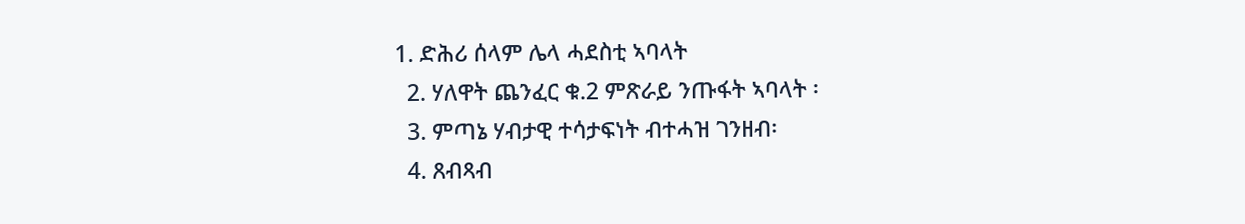1. ድሕሪ ሰላም ሌላ ሓደስቲ ኣባላት
  2. ሃለዋት ጨንፈር ቁ.2 ምጽራይ ንጡፋት ኣባላት ፡
  3. ምጣኔ ሃብታዊ ተሳታፍነት ብተሓዝ ገንዘብ፡
  4. ጸብጻብ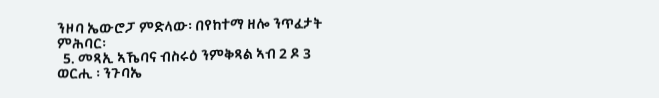ንዞባ ኤውሮፓ ምድላው፡ በየከተማ ዘሎ ንጥፈታት ምሕባር፡
  5. መጻኢ ኣኼባና ብስሩዕ ንምቅጻል ኣብ 2 ዶ 3 ወርሒ ፡ ንጉባኤ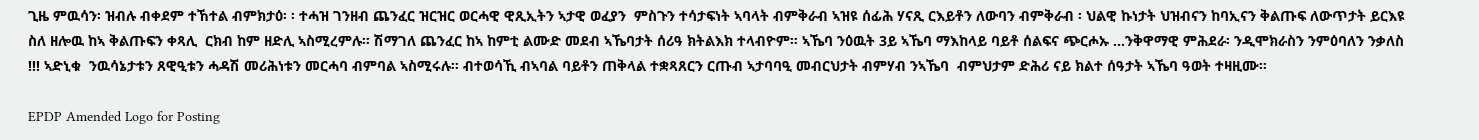ጊዜ ምዉሳን፡ ዝብሉ ብቀደም ተኸተል ብምክታዕ፡ ፡ ተሓዝ ገንዘብ ጨንፈር ዝርዝር ወርሓዊ ዊጺኢትን ኣታዊ ወፈያን  ምስጉን ተሳታፍነት ኣባላት ብምቅራብ ኣዝዩ ሰፊሕ ሃናጺ ርእይቶን ለውባን ብምቅራብ ፡ ህልዊ ኩነታት ህዝብናን ከባኢናን ቅልጡፍ ለውጥታት ይርእዩ ስለ ዘሎዉ ከኣ ቅልጡፍን ቀጻሊ  ርክብ ከም ዘድሊ ኣስሚረምሉ። ሽማገለ ጨንፈር ከኣ ከምቲ ልሙድ መደብ ኣኼባታት ሰሪዓ ክትልእክ ተላብዮም። ኣኼባ ንዕዉት 3ይ ኣኼባ ማእከላይ ባይቶ ሰልፍና ጭርሖኡ …ንቅዋማዊ ምሕደራ፡ ንዲሞክራስን ንምዕባለን ንቃለስ !!! ኣድኒቁ  ንዉሳኔታቱን ጸዊዒቱን ሓዳሽ መሪሕነቱን መርሓባ ብምባል ኣስሚሩሉ። ብተወሳኺ ብኣባል ባይቶን ጠቅላል ተቋጻጸርን ርጡብ ኣታባባዒ መብርህታት ብምሃብ ንኣኼባ  ብምህታም ድሕሪ ናይ ክልተ ሰዓታት ኣኼባ ዓወት ተዛዚሙ።

EPDP Amended Logo for Posting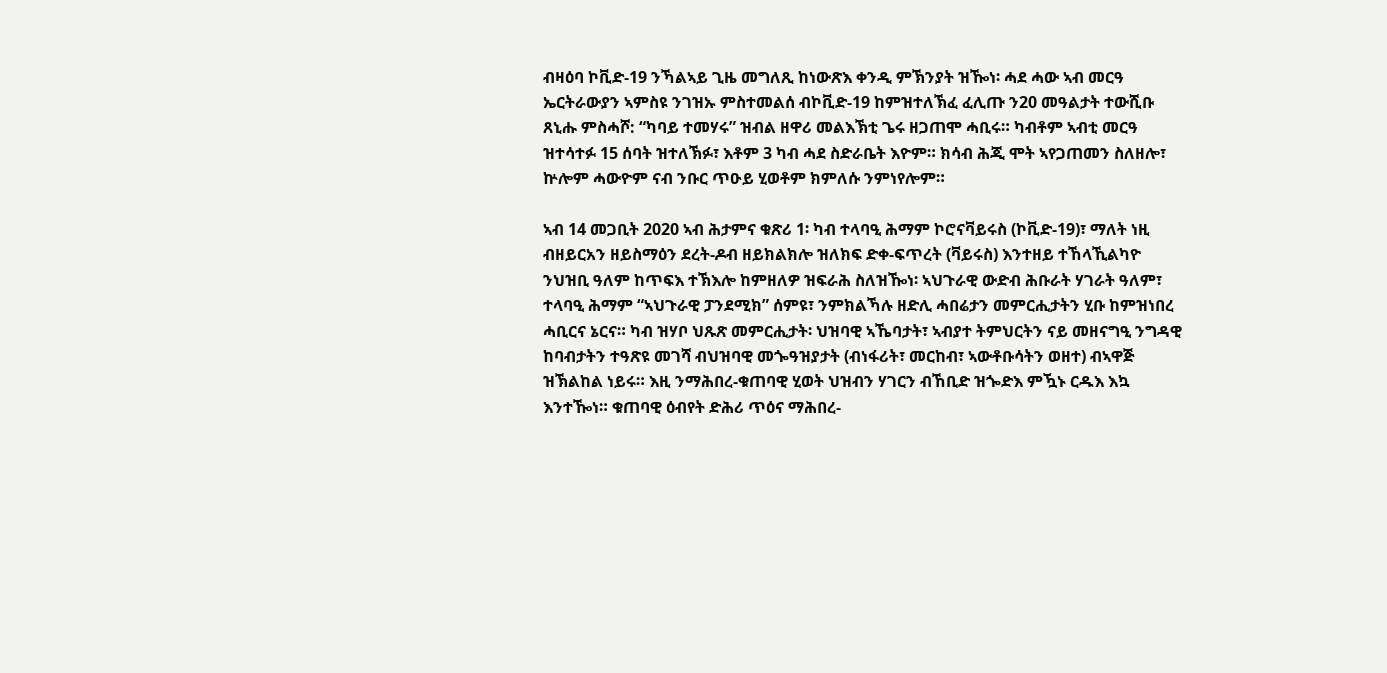ብዛዕባ ኮቪድ-19 ንኻልኣይ ጊዜ መግለጺ ከነውጽእ ቀንዲ ምኽንያት ዝዀነ፡ ሓደ ሓው ኣብ መርዓ ኤርትራውያን ኣምስዩ ንገዝኡ ምስተመልሰ ብኮቪድ-19 ከምዝተለኽፈ ፈሊጡ ን20 መዓልታት ተውሺቡ ጸኒሑ ምስሓሾ: “ካባይ ተመሃሩ” ዝብል ዘዋሪ መልእኽቲ ጌሩ ዘጋጠሞ ሓቢሩ። ካብቶም ኣብቲ መርዓ ዝተሳተፉ 15 ሰባት ዝተለኽፉ፣ እቶም 3 ካብ ሓደ ስድራቤት እዮም። ክሳብ ሕጂ ሞት ኣየጋጠመን ስለዘሎ፣ ኵሎም ሓውዮም ናብ ንቡር ጥዑይ ሂወቶም ክምለሱ ንምነየሎም።

ኣብ 14 መጋቢት 2020 ኣብ ሕታምና ቁጽሪ 1፡ ካብ ተላባዒ ሕማም ኮሮናቫይሩስ (ኮቪድ-19)፣ ማለት ነዚ ብዘይርአን ዘይስማዕን ደረት-ዶብ ዘይክልክሎ ዝለክፍ ድቀ-ፍጥረት (ቫይሩስ) እንተዘይ ተኸላኺልካዮ ንህዝቢ ዓለም ከጥፍእ ተኽእሎ ከምዘለዎ ዝፍራሕ ስለዝዀነ፡ ኣህጉራዊ ውድብ ሕቡራት ሃገራት ዓለም፣ ተላባዒ ሕማም “ኣህጉራዊ ፓንደሚክ” ሰምዩ፣ ንምክልኻሉ ዘድሊ ሓበሬታን መምርሒታትን ሂቡ ከምዝነበረ ሓቢርና ኔርና። ካብ ዝሃቦ ህጹጽ መምርሒታት፡ ህዝባዊ ኣኼባታት፣ ኣብያተ ትምህርትን ናይ መዘናግዒ ንግዳዊ ከባብታትን ተዓጽዩ መገሻ ብህዝባዊ መጐዓዝያታት (ብነፋሪት፣ መርከብ፣ ኣውቶቡሳትን ወዘተ) ብኣዋጅ ዝኽልከል ነይሩ። እዚ ንማሕበረ-ቁጠባዊ ሂወት ህዝብን ሃገርን ብኸቢድ ዝጐድእ ምዃኑ ርዱእ እኳ እንተዀነ። ቁጠባዊ ዕብየት ድሕሪ ጥዕና ማሕበረ-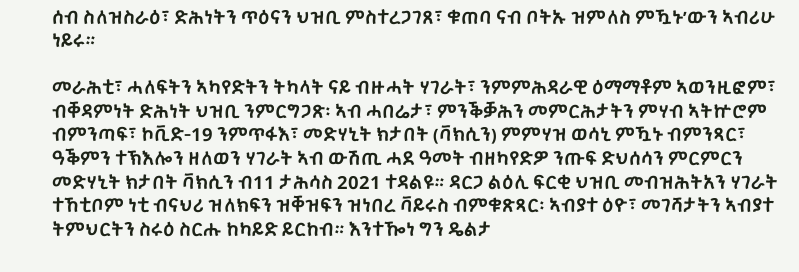ሰብ ስለዝስራዕ፣ ድሕነትን ጥዕናን ህዝቢ ምስተረጋገጸ፣ ቁጠባ ናብ ቦትኡ ዝምለስ ምዃኑ’ውን ኣብሪሁ ነይሩ።

መራሕቲ፣ ሓለፍትን ኣካየድትን ትካላት ናይ ብዙሓት ሃገራት፣ ንምምሕዳራዊ ዕማማቶም ኣወንዚፎም፣ ብቐዳምነት ድሕነት ህዝቢ ንምርግጋጽ፡ ኣብ ሓበሬታ፣ ምንቕቓሕን መምርሕታትን ምሃብ ኣትኵሮም ብምንጣፍ፣ ኮቪድ-19 ንምጥፋእ፣ መድሃኒት ክታበት (ቫክሲን) ምምሃዝ ወሳኒ ምዃኑ ብምንጻር፣ ዓቕምን ተኽእሎን ዘለወን ሃገራት ኣብ ውሽጢ ሓደ ዓመት ብዘካየድዎ ንጡፍ ድህሰሳን ምርምርን መድሃኒት ክታበት ቫክሲን ብ11 ታሕሳስ 2021 ተዳልዩ። ዳርጋ ልዕሊ ፍርቂ ህዝቢ መብዝሕትአን ሃገራት ተኸቲቦም ነቲ ብናህሪ ዝለክፍን ዝቐዝፍን ዝነበረ ቫይሩስ ብምቁጽጻር፡ ኣብያተ ዕዮ፣ መገሻታትን ኣብያተ ትምህርትን ስሩዕ ስርሑ ከካይድ ይርከብ። እንተዀነ ግን ዴልታ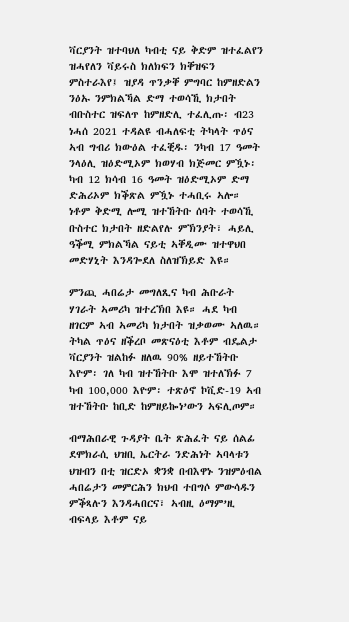ቫርያንት ዝተባህለ ካብቲ ናይ ቅድም ዝተፈልየን ዝሓየለን ቫይሩስ ክለክፍን ክቐዝፍን ምስተራእየ፤ ዝያዳ ጥንቃቐ ምግባር ከምዘድልን ንዕኡ ንምክልኻል ድማ ተወሳኺ ክታበት ብቡስተር ዝፍለጥ ከምዘድሊ ተፈሊጡ፡ ብ23 ነሓሰ 2021 ተዳልዩ ብሓለፍቲ ትካላት ጥዕና ኣብ ግብሪ ክውዕል ተፈቒዱ፡ ንካብ 17 ዓመት ንላዕሊ ዝዕድሚኦም ክወሃብ ክጅመር ምዃኑ፡ ካብ 12 ክሳብ 16 ዓመት ዝዕድሚኦም ድማ ድሕሪኦም ክቕጽል ምዃኑ ተሓቢሩ ኣሎ። ነቶም ቅድሚ ሎሚ ዝተኸትቡ ሰባት ተወሳኺ ቡስተር ክታበት ዘድልየሉ ምኽንያት፣ ሓይሊ ዓቕሚ ምክልኻል ናይቲ ኣቐዲሙ ዝተዋህበ መድሃኒት እንዳጐደለ ስለዝኽይድ እዩ።

ምንጪ ሓበሬታ መግለጺና ካብ ሕቡራት ሃገራት ኣመሪካ ዝተረኽበ እዩ። ሓደ ካብ ዘገርም ኣብ ኣመሪካ ክታበት ዝቃወሙ ኣለዉ። ትካል ጥዕና ዘቕረቦ መጽናዕቲ እቶም ብዴልታ ቫርያንት ዝልከፉ ዘለዉ 90% ዘይተኸትቡ እዮም፡ ገለ ካብ ዝተኸትቡ እሞ ዝተለኽፉ 7 ካብ 100,000 እዮም፡ ተጽዕኖ ኮቪድ-19 ኣብ ዝተኸትቡ ከቢድ ከምዘይኰነ’ውን ኣፍሊጦም።

ብማሕበራዊ ጉዳያት ቤት ጽሕፈት ናይ ሰልፊ ደሞክራሲ ህዝቢ ኤርትራ ንድሕነት ኣባላቱን ህዝብን በቲ ዝርድኦ ቋንቋ በብእዋኑ ንዝምዕብል ሓበሬታን መምርሕን ክህብ ተበግሶ ምውሳዱን ምቕጻሉን እንዳሓበርና፣ ኣብዚ ዕማም’ዚ ብፍላይ እቶም ናይ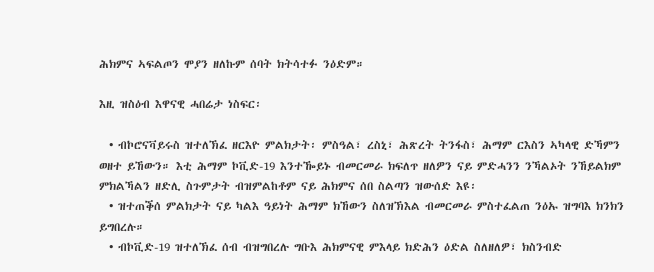ሕክምና ኣፍልጦን ሞያን ዘለኩም ሰባት ክትሳተፉ ንዕድም።

እዚ ዝስዕብ እዋናዊ ሓበሬታ ነስፍር፡

  • ብኮሮናቫይሩስ ዝተለኽፈ ዘርእዮ ምልክታት፡ ምስዓል፣ ረስኒ፣ ሕጽረት ትንፋስ፣ ሕማም ርእስን ኣካላዊ ድኻምን ወዘተ ይኸውን። እቲ ሕማም ኮቪድ-19 እንተዀይኑ ብመርመራ ክፍለጥ ዘለዎን ናይ ምድሓንን ንኻልኦት ንኸይልክም ምክልኻልን ዘድሊ ስጉምታት ብዝምልከቶም ናይ ሕክምና ሰበ ስልጣን ዝውሰድ እዩ፡
  • ዝተጠቕሰ ምልክታት ናይ ካልእ ዓይነት ሕማም ክኸውን ስለዝኽእል ብመርመራ ምስተፈልጠ ንዕኡ ዝግባእ ክንክን ይግበረሉ።
  • ብኮቪድ-19 ዝተለኽፈ ሰብ ብዝግበረሉ ግቡእ ሕክምናዊ ምእላይ ክድሕን ዕድል ስለዘለዎ፣ ክስንብድ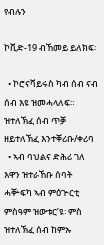የብሉን

ኮቪድ-19 ብኸመይ ይለክፍ፡

  • ኮሮናቫይሩስ ካብ ሰብ ናብ ሰብ እዩ ዝመሓላለፍ። ዝተለኽፈ ሰብ ጥቓ ዘይተለኽፈ እንተቐሪቡ/ቀሪባ
  • ኣብ ባህልና ድሕሪ ገለ እዋን ዝተራኸቡ ሰባት ሓቝፍካ ኣብ ምዕጕርቲ ምስዓም ዝውቱር’ዩ፡ ምስ ዝተለኽፈ ሰብ ከምኡ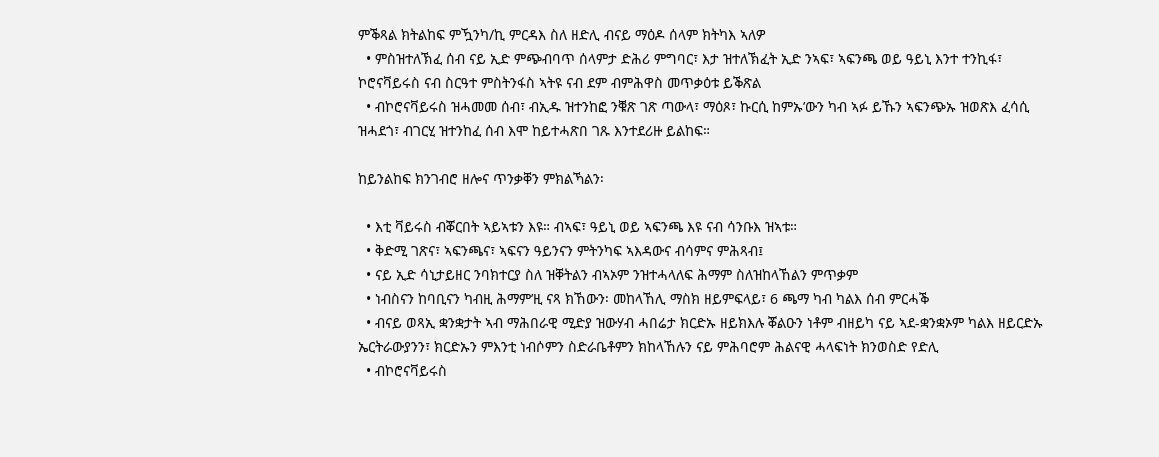ምቕጻል ክትልከፍ ምዃንካ/ኪ ምርዳእ ስለ ዘድሊ ብናይ ማዕዶ ሰላም ክትካእ ኣለዎ
  • ምስዝተለኽፈ ሰብ ናይ ኢድ ምጭብባጥ ሰላምታ ድሕሪ ምግባር፣ እታ ዝተለኽፈት ኢድ ንኣፍ፣ ኣፍንጫ ወይ ዓይኒ እንተ ተንኪፋ፣ ኮሮናቫይሩስ ናብ ስርዓተ ምስትንፋስ ኣትዩ ናብ ደም ብምሕዋስ መጥቃዕቱ ይቕጽል
  • ብኮሮናቫይሩስ ዝሓመመ ሰብ፣ ብኢዱ ዝተንከፎ ንቑጽ ገጽ ጣውላ፣ ማዕጾ፣ ኩርሲ ከምኡ’ውን ካብ ኣፉ ይኹን ኣፍንጭኡ ዝወጽእ ፈሳሲ ዝሓደጎ፣ ብገርሂ ዝተንከፈ ሰብ እሞ ከይተሓጽበ ገጹ እንተደሪዙ ይልከፍ።

ከይንልከፍ ክንገብሮ ዘሎና ጥንቃቐን ምክልኻልን፡

  • እቲ ቫይሩስ ብቖርበት ኣይኣቱን እዩ። ብኣፍ፣ ዓይኒ ወይ ኣፍንጫ እዩ ናብ ሳንቡእ ዝኣቱ።
  • ቅድሚ ገጽና፣ ኣፍንጫና፣ ኣፍናን ዓይንናን ምትንካፍ ኣእዳውና ብሳምና ምሕጻብ፤
  • ናይ ኢድ ሳኒታይዘር ንባክተርያ ስለ ዝቐትልን ብኣኦም ንዝተሓላለፍ ሕማም ስለዝከላኸልን ምጥቃም
  • ነብስናን ከባቢናን ካብዚ ሕማም’ዚ ናጻ ክኸውን፡ መከላኸሊ ማስክ ዘይምፍላይ፣ 6 ጫማ ካብ ካልእ ሰብ ምርሓቕ
  • ብናይ ወጻኢ ቋንቋታት ኣብ ማሕበራዊ ሚድያ ዝውሃብ ሓበሬታ ክርድኡ ዘይክእሉ ቖልዑን ነቶም ብዘይካ ናይ ኣደ-ቋንቋኦም ካልእ ዘይርድኡ ኤርትራውያንን፣ ክርድኡን ምእንቲ ነብሶምን ስድራቤቶምን ክከላኸሉን ናይ ምሕባሮም ሕልናዊ ሓላፍነት ክንወስድ የድሊ
  • ብኮሮናቫይሩስ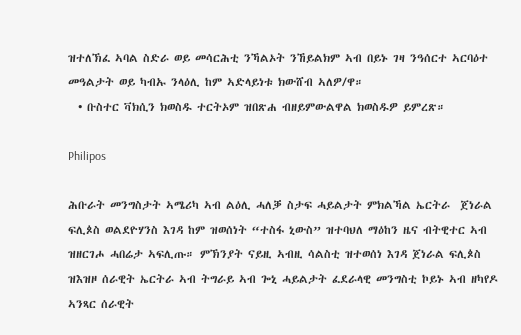ዝተለኽፈ ኣባል ስድራ ወይ መሳርሕቲ ንኻልኦት ንኸይልክም ኣብ በይኑ ገዛ ንዓሰርተ ኣርባዕተ መዓልታት ወይ ካብኡ ንላዕሊ ከም ኣድላይነቱ ክውሸብ ኣለዎ/ዋ።
  • ቡስተር ቫክሲን ክወስዱ ተርትኦም ዝበጽሐ ብዘይምውልዋል ክወስዱዎ ይምረጽ።

Philipos

ሕቡራት መንግስታት ኣሜሪካ ኣብ ልዕሊ ሓለቓ ስታፍ ሓይልታት ምክልኻል ኤርትራ  ጀነራል ፍሊጶስ ወልደዮሃንስ እገዳ ከም ዝወሰነት “ተስፋ ኒውስ” ዝተባህለ ማዕከን ዜና ብትዊተር ኣብ ዝዘርገሖ ሓበሬታ ኣፍሊጡ። ምኽንያት ናይዚ ኣብዚ ሳልስቲ ዝተወሰነ እገዳ ጀነራል ፍሊጶስ ዝእዝዞ ሰራዊት ኤርትራ ኣብ ትግራይ ኣብ ጐኒ ሓይልታት ፈደራላዊ መንግስቲ ኮይኑ ኣብ ዘካየዶ ኣንጻር ሰራዊት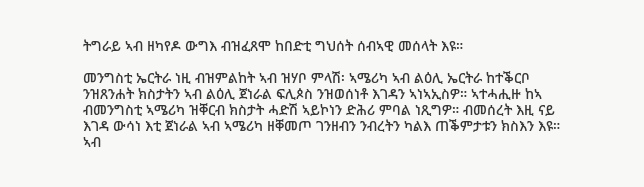ትግራይ ኣብ ዘካየዶ ውግእ ብዝፈጸሞ ከበድቲ ግህሰት ሰብኣዊ መሰላት እዩ።

መንግስቲ ኤርትራ ነዚ ብዝምልከት ኣብ ዝሃቦ ምላሽ፡ ኣሜሪካ ኣብ ልዕሊ ኤርትራ ከተቕርቦ ንዝጸንሐት ክስታትን ኣብ ልዕሊ ጀነራል ፍሊጶስ ንዝወሰነቶ እገዳን ኣነኣኢስዎ። ኣተሓሒዙ ከኣ ብመንግስቲ ኣሜሪካ ዝቐርብ ክስታት ሓድሽ ኣይኮነን ድሕሪ ምባል ነጺግዎ። ብመሰረት እዚ ናይ  እገዳ ውሳነ እቲ ጀነራል ኣብ ኣሜሪካ ዘቐመጦ ገንዘብን ንብረትን ካልእ ጠቕምታቱን ክስእን እዩ። ኣብ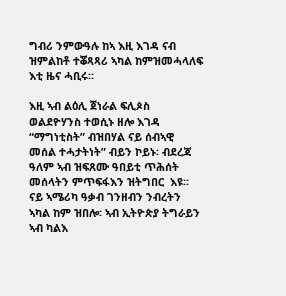ግብሪ ንምውዓሉ ከኣ እዚ እገዳ ናብ ዝምልከቶ ተቖጻጻሪ ኣካል ከምዝመሓላለፍ እቲ ዜና ሓቢሩ።

እዚ ኣብ ልዕሊ ጀነራል ፍሊጶስ ወልደዮሃንስ ተወሲኑ ዘሎ እገዳ  “ማግነቲስት” ብዝበሃል ናይ ሰብኣዊ መሰል ተሓታትነት” ብይን ኮይኑ፡ ብደረጃ ዓለም ኣብ ዝፍጸሙ ዓበይቲ ጥሕሰት መሰላትን ምጥፍፋእን ዝትግበር  እዩ። ናይ ኣሜሪካ ዓቃብ ገንዘብን ንብረትን ኣካል ከም ዝበሎ፡ ኣብ ኢትዮጵያ ትግራይን ኣብ ካልእ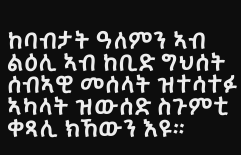ከባብታት ዓለምን ኣብ ልዕሊ ኣብ ከቢድ ግህሰት ሰብኣዊ መሰላት ዝተሳተፉ ኣካላት ዝውሰድ ስጉምቲ ቀጻሊ ክኸውን እዩ።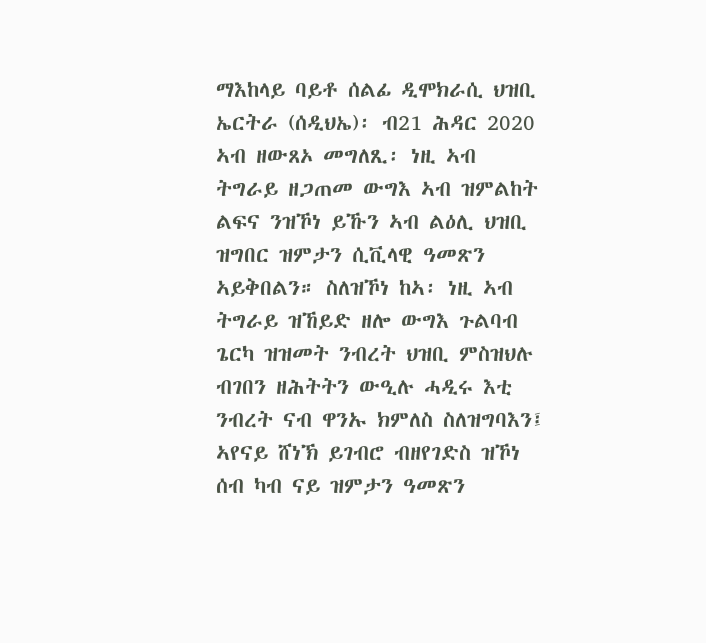ማእከላይ ባይቶ ሰልፊ ዲሞክራሲ ህዝቢ ኤርትራ (ሰዲህኤ)፡ ብ21 ሕዳር 2020 ኣብ ዘውጸኦ መግለጺ፡ ነዚ ኣብ ትግራይ ዘጋጠመ ውግእ ኣብ ዝምልከት ልፍና ንዝኾነ ይኹን ኣብ ልዕሊ ህዝቢ ዝግበር ዝምታን ሲቪላዊ ዓመጽን ኣይቅበልን። ስለዝኾነ ከኣ፡ ነዚ ኣብ ትግራይ ዝኸይድ ዘሎ ውግእ ጉልባብ ጌርካ ዝዝመት ንብረት ህዝቢ ምስዝህሉ ብገበን ዘሕትትን ውዒሉ ሓዲሩ እቲ ንብረት ናብ ዋንኡ ክምለስ ስለዝግባእን፤ ኣየናይ ሸነኽ ይገብሮ ብዘየገድስ ዝኾነ ሰብ ካብ ናይ ዝምታን ዓመጽን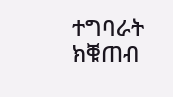ተግባራት ክቑጠብ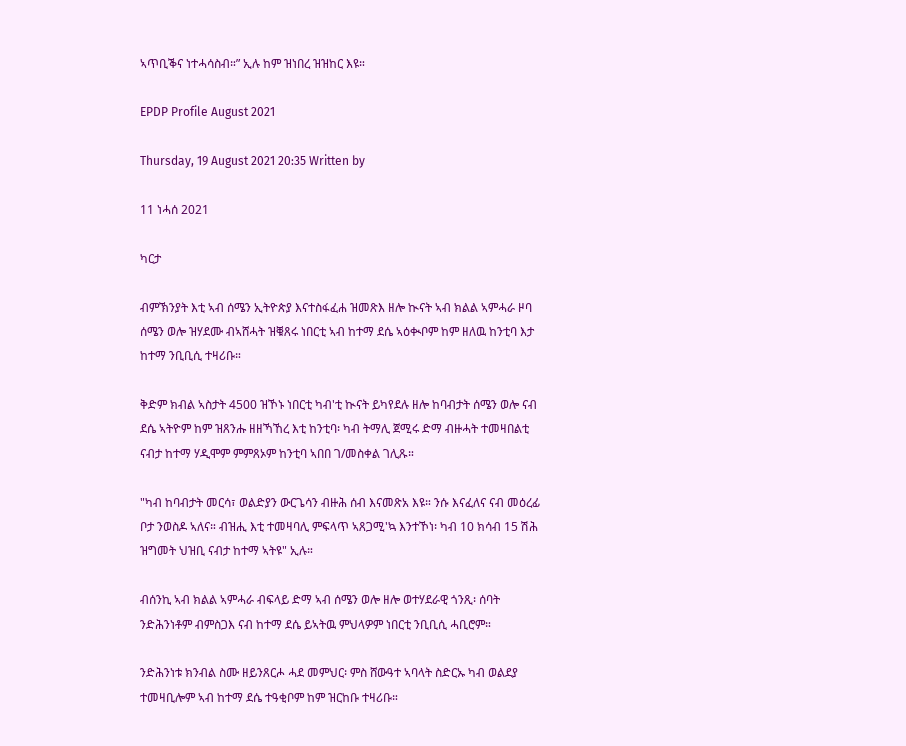ኣጥቢቕና ነተሓሳስብ።” ኢሉ ከም ዝነበረ ዝዝከር እዩ።

EPDP Profile August 2021

Thursday, 19 August 2021 20:35 Written by

11 ነሓሰ 2021

ካርታ

ብምኽንያት እቲ ኣብ ሰሜን ኢትዮጵያ እናተስፋፈሐ ዝመጽእ ዘሎ ኲናት ኣብ ክልል ኣምሓራ ዞባ ሰሜን ወሎ ዝሃደሙ ብኣሸሓት ዝቑጸሩ ነበርቲ ኣብ ከተማ ደሴ ኣዕቊቦም ከም ዘለዉ ከንቲባ እታ ከተማ ንቢቢሲ ተዛሪቡ።

ቅድም ክብል ኣስታት 4500 ዝኾኑ ነበርቲ ካብ'ቲ ኲናት ይካየደሉ ዘሎ ከባብታት ሰሜን ወሎ ናብ ደሴ ኣትዮም ከም ዝጸንሑ ዘዘኻኸረ እቲ ከንቲባ፡ ካብ ትማሊ ጀሚሩ ድማ ብዙሓት ተመዛበልቲ ናብታ ከተማ ሃዲሞም ምምጸኦም ከንቲባ ኣበበ ገ/መስቀል ገሊጹ።

"ካብ ከባብታት መርሳ፣ ወልድያን ውርጌሳን ብዙሕ ሰብ እናመጽአ እዩ። ንሱ እናፈለና ናብ መዕረፊ ቦታ ንወስዶ ኣለና። ብዝሒ እቲ ተመዛባሊ ምፍላጥ ኣጸጋሚ'ኳ እንተኾነ፡ ካብ 10 ክሳብ 15 ሽሕ ዝግመት ህዝቢ ናብታ ከተማ ኣትዩ" ኢሉ።

ብሰንኪ ኣብ ክልል ኣምሓራ ብፍላይ ድማ ኣብ ሰሜን ወሎ ዘሎ ወተሃደራዊ ጎንጺ፡ ሰባት ንድሕንነቶም ብምስጋእ ናብ ከተማ ደሴ ይኣትዉ ምህላዎም ነበርቲ ንቢቢሲ ሓቢሮም።

ንድሕንነቱ ክንብል ስሙ ዘይንጸርሖ ሓደ መምህር፡ ምስ ሸውዓተ ኣባላት ስድርኡ ካብ ወልደያ ተመዛቢሎም ኣብ ከተማ ደሴ ተዓቂቦም ከም ዝርከቡ ተዛሪቡ።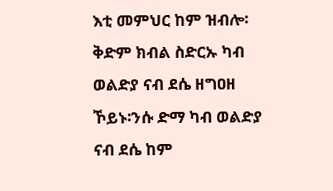እቲ መምህር ከም ዝብሎ፡ ቅድም ክብል ስድርኡ ካብ ወልድያ ናብ ደሴ ዘግዐዘ ኾይኑ፡ንሱ ድማ ካብ ወልድያ ናብ ደሴ ከም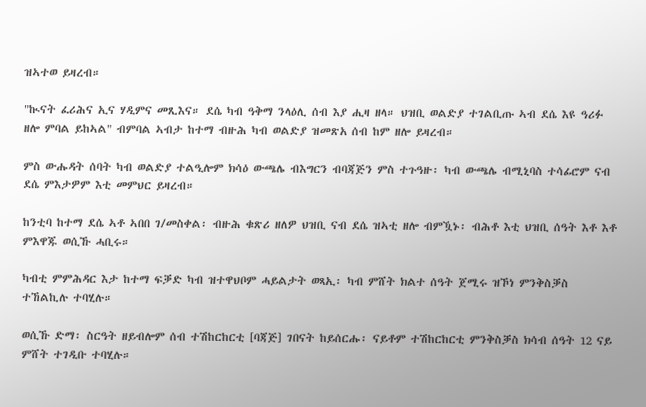ዝኣተወ ይዛረብ።

"ኲናት ፈሪሕና ኢና ሃዲምና መጺእና። ደሴ ካብ ዓቅማ ንላዕሊ ሰብ እያ ሒዛ ዘላ። ህዝቢ ወልድያ ተገልቢጡ ኣብ ደሴ እዩ ዓሪፉ ዘሎ ምባል ይከኣል" ብምባል ኣብታ ከተማ ብዙሕ ካብ ወልድያ ዝመጽአ ሰብ ከም ዘሎ ይዛረብ።

ምስ ውሑዳት ሰባት ካብ ወልድያ ተልዒሎም ክሳዕ ውጫሌ ብእግርን ብባጃጅን ምስ ተጉዓዙ፡ ካብ ውጫሌ ብሚኒባስ ተሳፊሮም ናብ ደሴ ምእታዎም እቲ መምህር ይዛረብ።

ከንቲባ ከተማ ደሴ ኣቶ ኣበበ ገ/መስቀል፡ ብዙሕ ቁጽሪ ዘለዎ ህዝቢ ናብ ደሴ ዝኣቲ ዘሎ ብምዃኑ፡ ብሕቶ እቲ ህዝቢ ሰዓት እቶ እቶ ምእዋጁ ወሲኹ ሓቢሩ።

ካብቲ ምምሕዳር እታ ከተማ ፍቓድ ካብ ዝተዋህቦም ሓይልታት ወጻኢ፡ ካብ ምሸት ክልተ ሰዓት ጀሚሩ ዝኾነ ምንቅስቓስ ተኸልኪሉ ተባሂሉ።

ወሲኹ ድማ፡ ስርዓት ዘይብሎም ሰብ ተሽከርከርቲ [ባጃጅ] ገበናት ከይሰርሑ፡ ናይቶም ተሽከርከርቲ ምንቅስቓስ ክሳብ ሰዓት 12 ናይ ምሸት ተገዲቡ ተባሂሉ።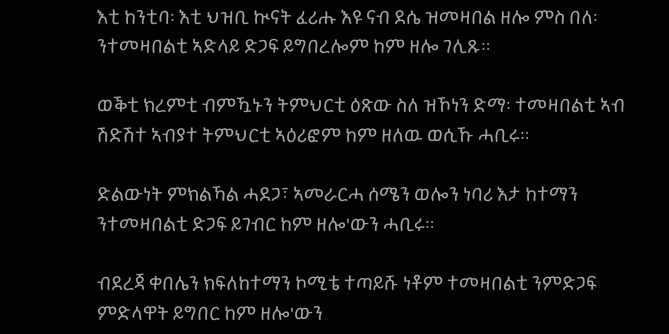እቲ ከንቲባ፡ እቲ ህዝቢ ኲናት ፈሪሑ እዩ ናብ ደሴ ዝመዛበል ዘሎ ምስ በለ፡ ንተመዛበልቲ ኣድላይ ድጋፍ ይግበረሎም ከም ዘሎ ገሊጹ።

ወቕቲ ክረምቲ ብምዃኑን ትምህርቲ ዕጽው ስለ ዝኾነን ድማ፡ ተመዛበልቲ ኣብ ሽድሽተ ኣብያተ ትምህርቲ ኣዕሪፎም ከም ዘለዉ ወሲኹ ሓቢሩ።

ድልውነት ምክልኻል ሓደጋ፣ ኣመራርሓ ሰሜን ወሎን ነባሪ እታ ከተማን ንተመዛበልቲ ድጋፍ ይገብር ከም ዘሎ'ውን ሓቢሩ።

ብደረጃ ቀበሌን ክፍለከተማን ኮሚቴ ተጣይሹ ነቶም ተመዛበልቲ ንምድጋፍ ምድላዋት ይግበር ከም ዘሎ'ውን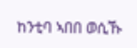ከንቲባ ኣበበ ወሲኹ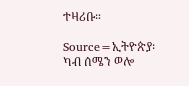ተዛሪቡ።

Source=ኢትዮጵያ፡ ካብ ሰሜን ወሎ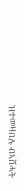ዝተመዛበሉ ብኣሸሓት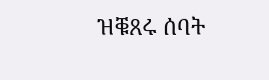ዝቑጸሩ ሰባት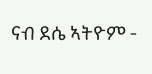ናብ ደሴ ኣትዮም -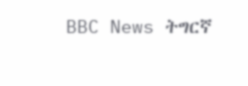BBC News ትግርኛ